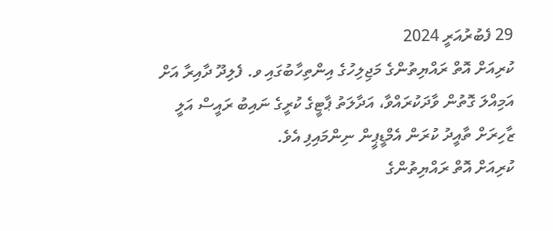29 ފެބުރުއަރީ 2024
ކުރިއަށް އޮތް ރައްޔިތުންގެ މަޖިލިހުގެ އިންތިހާބުގައި ވ. ފެލިދޫ ދާއިރާ އަށް އަމިއްލަ ގޮތުން ވާދަކުރައްވާ، އަދާލަތު ޕާޓީގެ ކުރީގެ ނައިބު ރައީސް އަލީ ޒާހިރަށް ތާއީދު ކުރަން އެމްޑީޕީން ނިންމައިފި އެވެ.
ކުރިއަށް އޮތް ރައްޔިތުންގެ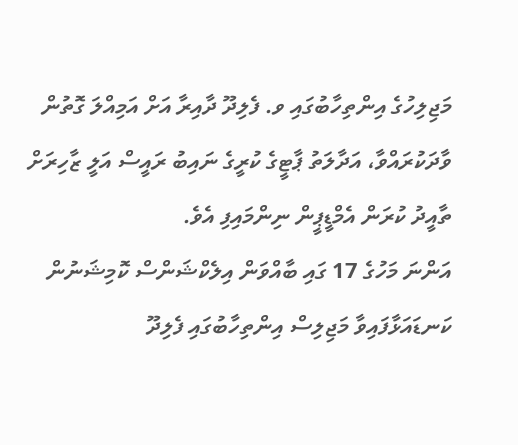މަޖިލިހުގެ އިންތިހާބުގައި ވ. ފެލިދޫ ދާއިރާ އަށް އަމިއްލަ ގޮތުން ވާދަކުރައްވާ، އަދާލަތު ޕާޓީގެ ކުރީގެ ނައިބު ރައީސް އަލީ ޒާހިރަށް ތާއީދު ކުރަން އެމްޑީޕީން ނިންމައިފި އެވެ.
އަންނަ މަހުގެ 17 ގައި ބާއްވަން އިލެކްޝަންސް ކޮމިޝަނުން ކަނޑައަޅާފައިވާ މަޖިލިސް އިންތިހާބުގައި ފެލިދޫ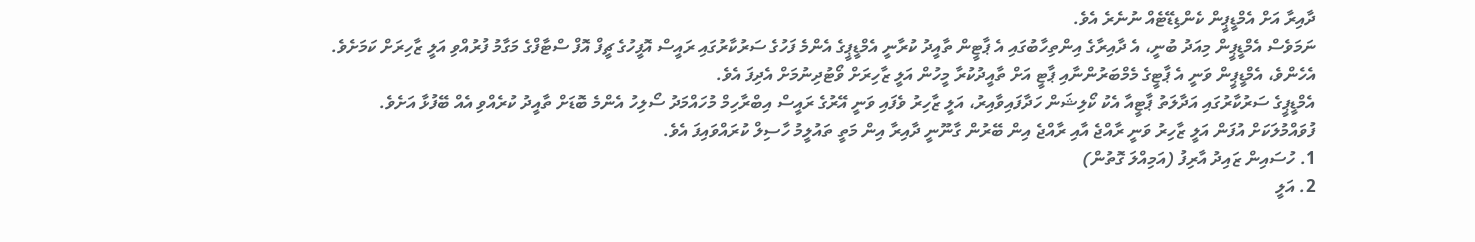ދާއިރާ އަށް އެމްޑީޕީން ކެންޑިޑޭޓެއް ނުނެރެ އެވެ.
ނަމަވެސް އެމްޑީޕީން މިއަދު ބުނީ، އެ ދާއިރާގެ އިންތިހާބުގައި އެ ޕާޓީން ތާއީދު ކުރާނީ އެމްޑީޕީގެ އެންމެ ފަހުގެ ސަރުކާރުގައި ރައީސް އޮފީހުގެ ޗީފް އޮފް ސްޓާފްގެ މަގާމު ފުރުއްވި އަލީ ޒާހިރަށް ކަމަށެވެ.
އެހެންވެ، އެމްޑީޕީން ވަނީ އެ ޕާޓީގެ މެމްބަރުންނާއި ޕާޓީ އަށް ތާއީދުކުރާ މީހުން އަލީ ޒާހިރަށް ވޯޓުދިނުމަށް އެދިފަ އެވެ.
އެމްޑީޕީގެ ސަރުކާރުގައި އަދާލަތު ޕާޓީއާ އެކު ކޯލިޝަން ހަދާފައިވާއިރު، އަލީ ޒާހިރު ވެފައި ވަނީ އޭރުގެ ރައީސް އިބްރާހިމް މުހައްމަދު ސޯލިހު އެންމެ ބޮޑަށް ތާއީދު ކުރެއްވި އެއް ބޭފުޅާ އަށެވެ.
ފުވައްމުލަކަށް އުފަން އަލީ ޒާހިރު ވަނީ ރާއްޖެ އާއި ރާއްޖެ އިން ބޭރުން ގާނޫނީ ދާއިރާ އިން މަތީ ތައުލީމު ހާސިލް ކުރައްވައިފަ އެވެ.
1. ހުސައިން ޒައިދު އާރިފު (އަމިއްލަ ގޮތުން)
2. އަލީ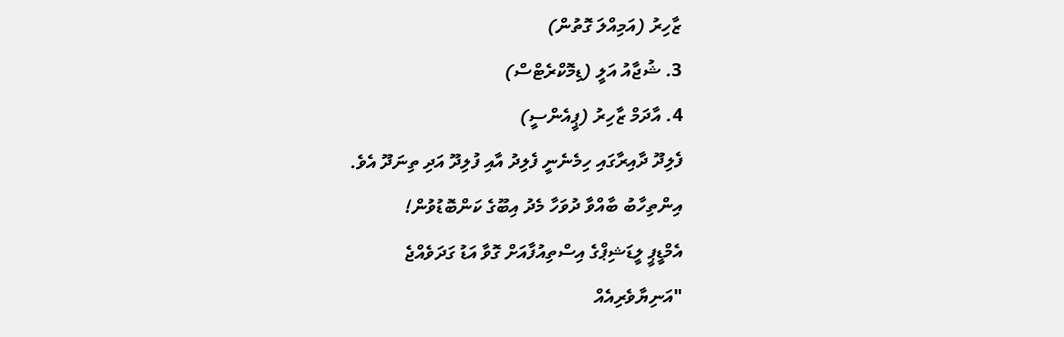ޒާހިރު (އަމިއްލަ ގޮތުން)
3. ޝުޖާއު އަލީ (ޑިމޮކްރެޓްސް)
4. އާދަމް ޒާހިރު (ޕީއެންސީ)
ފެލިދޫ ދާއިރާގައި ހިމެނެނީ ފެލިދު އާއި ފުލިދޫ އަދި ތިނަދޫ އެވެ.
އިންތިހާބު ބާއްވާ ދުވަހާ މެދު އިބޫގެ ކަންބޮޑުވުން!
އެމްޑީޕީ ލީޑަޝިޕްގެ އިސްތިއުފާއަށް ގޮވާ އަޑު ގަދަވެއްޖެ
"އަނިޔާވެރިއެއް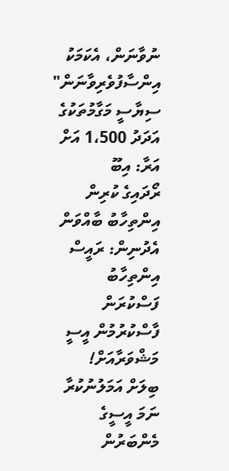ނުވާނަން، އެކަމަކު އިންސާފުވެރިވާނަން"
ސިޔާސީ މަގާމުތަކުގެ އަދަދު 1،500 އަށް އަރާ: އިބޫ
ރޯދައިގެ ކުރިން އިންތިހާބު ބާއްވަން އެދުނިން: ރައީސް
އިންތިހާބު ފަސްކުރަން ފާސްކުރުމުން އީސީ މަޝްވަރާއަށް!
ބިލަށް އަމަލުނުކުރާ ނަމަ އީސީގެ މެންބަރުން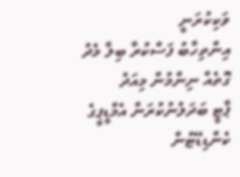ވަކިކުރަނީ
އިންތިހާބު ފަސްކުރާ ބިލާ މެދު ގޮތެއް ނިންމުން މިއަދު
ޕާޓީ ބަދަލުނުކުރަން އެމްޑީޕީގެ ކެންޑިޑޭޓުން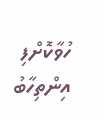ހުވާކޮށްފި
އިންތިހާބު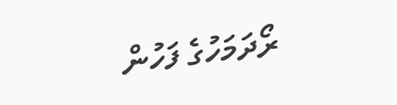ރޯދަމަހުގެ ފަހުން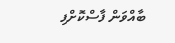ބާއްވަން ފާސްކޮށްފި